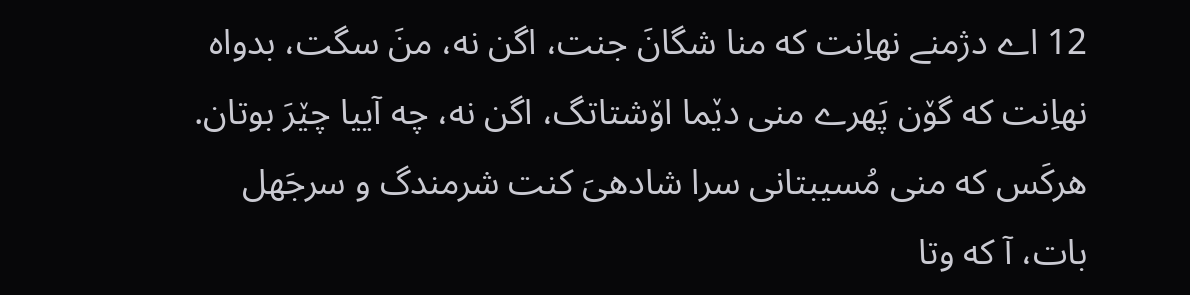12 اے دژمنے نهاِنت که منا شگانَ جنت، اگن نه، منَ سگت، بدواه نهاِنت که گۆن پَهرے منی دێما اۆشتاتگ، اگن نه، چه آییا چێرَ بوتان.
هرکَس که منی مُسیبتانی سرا شادهیَ کنت شرمندگ و سرجَهل بات، آ که وتا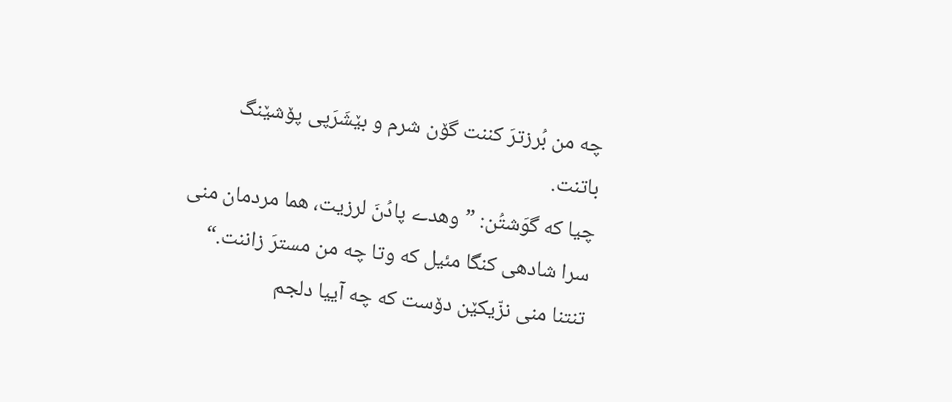چه من بُرزترَ کننت گۆن شرم و بێشَرَپی پۆشێنگ باتنت.
چیا که گوَشتُن: ”وهدے پادُنَ لرزیت، هما مردمان منی سرا شادهی کنگا مئیل که وتا چه من مسترَ زاننت.“
تنتنا منی نزّیکێن دۆست که چه آییا دلجم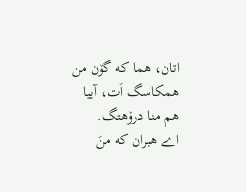اتان، هما که گۆن من همکاسگ اَت، آییا هم منا درۆهتگ.
اے هبران که منَ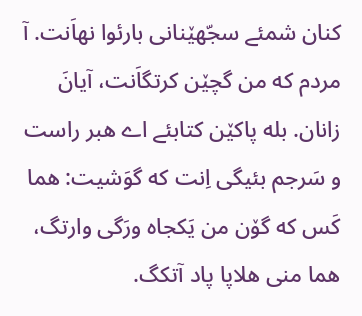کنان شمئے سجّهێنانی بارئوا نهاَنت. آ مردم که من گچێن کرتگاَنت، آیانَ زانان. بله پاکێن کتابئے اے هبر راست و سَرجم بئیگی اِنت که گوَشیت: هما کَس که گۆن من یَکجاه ورَگی وارتگ، هما منی هلاپا پاد آتکگ.